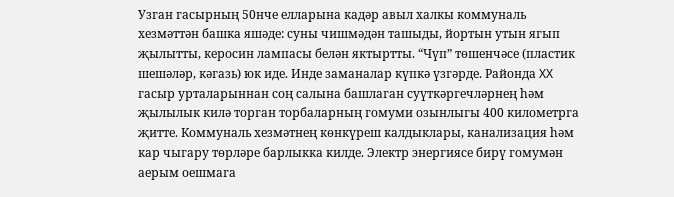Узган гасырның 50нче елларына кадәр авыл халкы коммуналь хезмәттән башка яшәде: суны чишмәдән ташыды, йортын утын ягып җылытты, керосин лампасы белән яктыртты. “Чүп” төшенчәсе (пластик шешәләр, кәгазь) юк иде. Инде заманалар күпкә үзгәрде. Районда XX гасыр урталарыннан соң салына башлаган суүткәргечләрнең һәм җылылык килә торган торбаларның гомуми озынлыгы 400 километрга җитте. Коммуналь хезмәтнең көнкүреш калдыклары, канализация һәм кар чыгару төрләре барлыкка килде. Электр энергиясе бирү гомумән аерым оешмага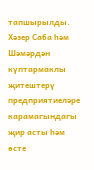тапшырылды. Хәзер Саба һәм Шәмәрдән күптармаклы җитештерү предприятиеләре карамагындагы җир асты һәм өсте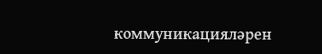коммуникацияләрен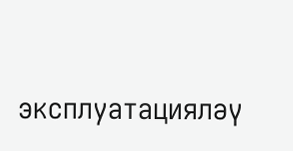эксплуатацияләү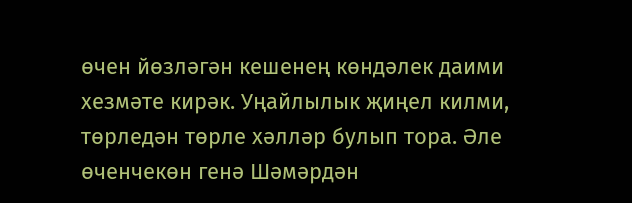өчен йөзләгән кешенең көндәлек даими хезмәте кирәк. Уңайлылык җиңел килми, төрледән төрле хәлләр булып тора. Әле өченчекөн генә Шәмәрдән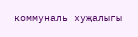коммуналь хуҗалыгы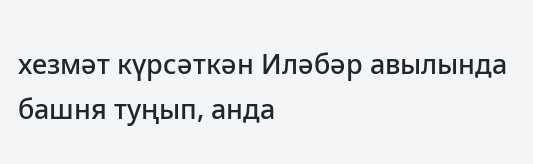хезмәт күрсәткән Иләбәр авылында башня туңып, анда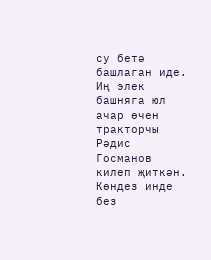су бетә башлаган иде. Иң элек башняга юл ачар өчен тракторчы Рәдис Госманов килеп җиткән. Көндез инде без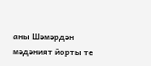аны Шәмәрдән мәдәният йорты те